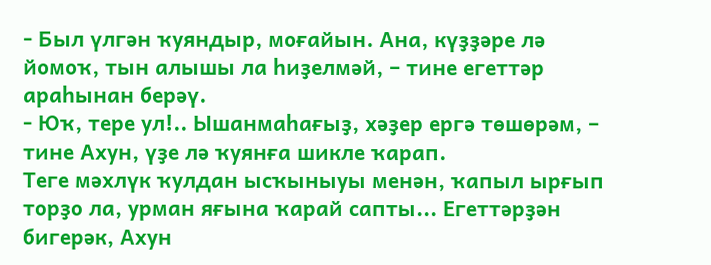- Был үлгән ҡуяндыр, моғайын. Ана, күҙҙәре лә йомоҡ, тын алышы ла һиҙелмәй, – тине егеттәр араһынан берәү.
- Юҡ, тере ул!.. Ышанмаһағыҙ, хәҙер ергә төшөрәм, – тине Ахун, үҙе лә ҡуянға шикле ҡарап.
Теге мәхлүк ҡулдан ысҡыныуы менән, ҡапыл ырғып торҙо ла, урман яғына ҡарай сапты... Егеттәрҙән бигерәк, Ахун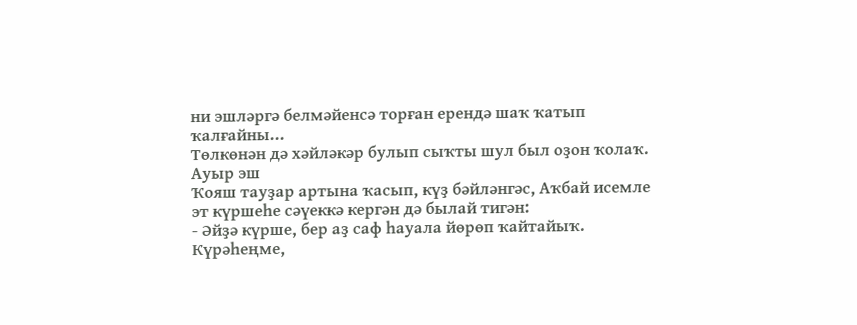ни эшләргә белмәйенсә торған ерендә шаҡ ҡатып ҡалғайны...
Төлкөнән дә хәйләкәр булып сыҡты шул был оҙон ҡолаҡ.
Ауыр эш
Ҡояш тауҙар артына ҡасып, күҙ бәйләнгәс, Аҡбай исемле эт күршеһе сәүеккә кергән дә былай тигән:
- Әйҙә күрше, бер аҙ саф һауала йөрөп ҡайтайыҡ. Күрәһеңме,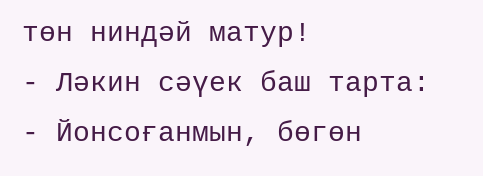төн ниндәй матур!
- Ләкин сәүек баш тарта:
- Йонсоғанмын, бөгөн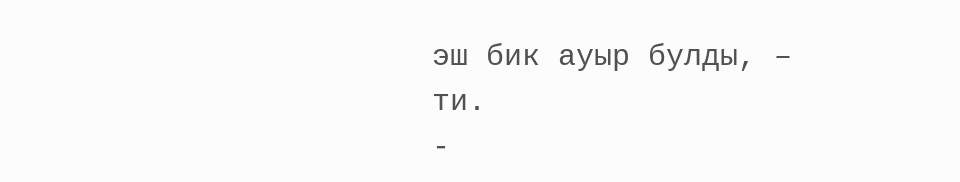эш бик ауыр булды, – ти.
-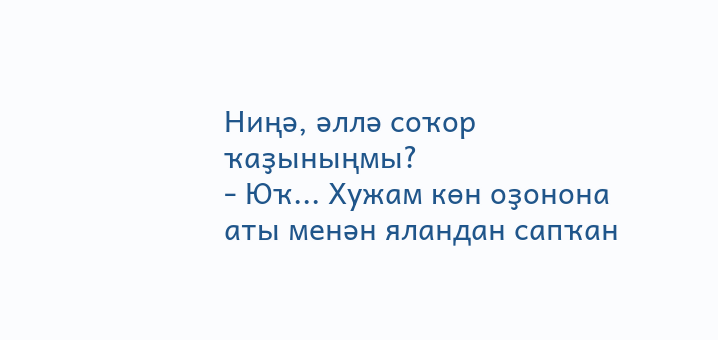Ниңә, әллә соҡор ҡаҙыныңмы?
- Юҡ... Хужам көн оҙонона аты менән яландан сапҡан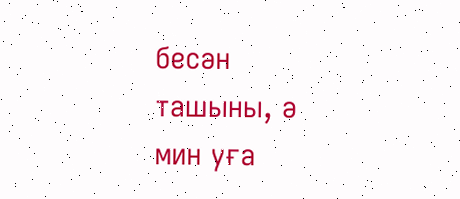бесән ташыны, ә мин уға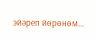эйәреп йөрөнөм...